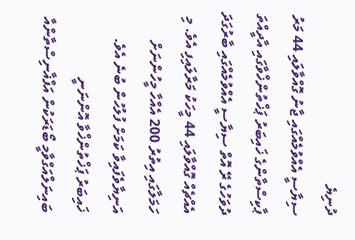ދުނިޔެ
ސިޔާސީ އެއްވުމެއްގައި ޖާނު ގޮއްވާލައި 44 މަރު
ޕާކިސްތާންގެ ޚައިބަރު ޕަޚްތުންޚްވާގައި އާދީއްތަ ދުވަހުގެ ރޭ އޮތް ސިޔާސީ އެއްވުމެއްގައި ބާރުގަދަ އެއްޗެއް ގޮއްވާލައި 44 މީހަކު މަރާލައިފި އެވެ. މި ހަމަލާގައި އިތުރު 200 އެއްހާ މީހުންނަށް އަނިޔާވެފައިވާ ކަމަށް ފުލުހުން ބުނެ އެވެ.
ޚައިބަރު ޕަޚްތުންޚްވާ އޮންނަނީ ބައިނަލްއަގްވާމީ ބޯޑަރަކުން އަފްޣާނިސްތާންއާ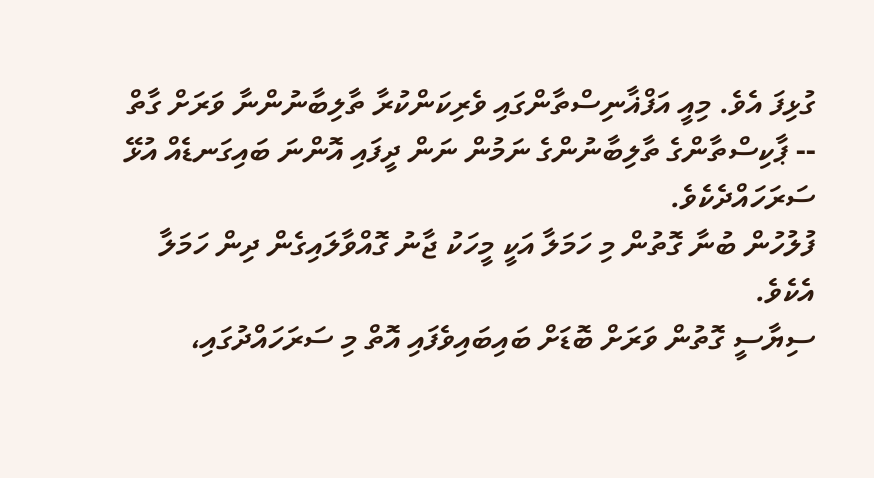ގުޅިފަ އެވެ. މިއީ އަފްޣާނިސްތާންގައި ވެރިކަންކުރާ ތާލިބާނުންނާ ވަރަށް ގާތް -- ޕާކިސްތާންގެ ތާލިބާނުންގެ ނަމުން ނަން ދީފައި އޮންނަ ބައިގަނޑެއް އުޅޭ ސަރަހައްދެކެވެ.
ފުލުހުން ބުނާ ގޮތުން މި ހަމަލާ އަކީ މީހަކު ޖާނު ގޮއްވާލައިގެން ދިން ހަމަލާ އެކެވެ.
ސިޔާސީ ގޮތުން ވަރަށް ބޮޑަށް ބައިބައިވެފައި އޮތް މި ސަރަހައްދުގައި،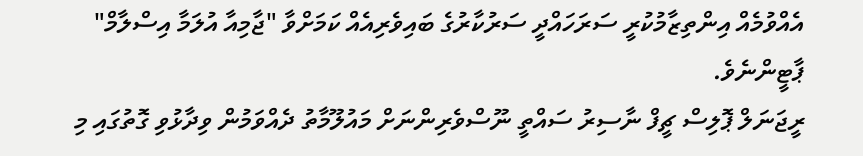އެއްވުމެއް އިންތިޒާމުކުރީ ސަރަހައްދީ ސަރުކާރުގެ ބައިވެރިއެއް ކަމަށްވާ "ޖާމިއާ އުލަމާ އިސްލާމް" ޕާޓީންނެވެ.
ރީޖަނަލް ޕޮލިސް ޗީފް ނާސިރު ސައްތީ ނޫސްވެރިންނަށް މައުލޫމާތު ދެއްވަމުން ވިދާޅުވި ގޮތުގައި މި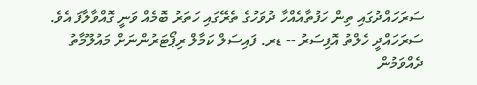ސަރަހައްދުގައި ތިން ހަފުތާއެއްހާ ދުވަހުގެ ތެރޭގައި ހަތަރު ބޮމެއް ވަނީ ގޮއްވާލާފަ އެވެ.
ސަރަހައްދީ ހެލްތު އޮފިސަރު -- ޑރ. ފައިސަލް ކަމާލް ރިޕޯޓަރުންނަށް މައުލޫމާތު ދެއްވަމުން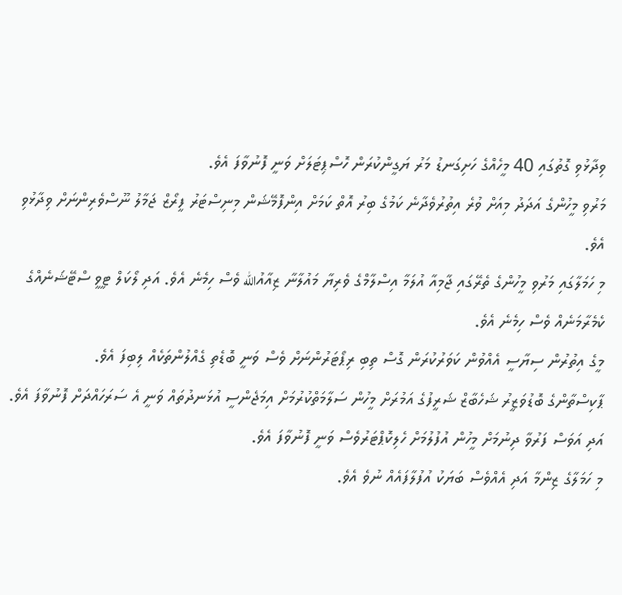ވިދާޅުވި ގޮތުގައި 40 މީހެއްގެ ހަށިގަނޑު މަރު ޔަގީންކުރަން ހޮސްޕިޓަލަށް ވަނީ ފޮނުވާފަ އެވެ.
މަރުވި މީހުންގެ އަދަދު މިއަށް ވުރެ އިތުރުވެދާނެ ކަމުގެ ބިރު އޮތް ކަމަށް އިންފޮމޭޝަން މިނިސްޓަރު ފީރޯޒް ޖަމާލު ނޫސްވެރިންނަށް ވިދާޅުވި އެވެ.
މި ހަމަލާގައި މަރުވި މީހުންގެ ތެރޭގައި ޖާމިއާ އުލަމާ އިސްލާމްގެ ވެރިޔާ މައުލާނާ ޒިއާއުالله ވެސް ހިމެނެ އެވެ. އަދި ލޯކަލް ޓީވީ ސްޓޭޝަނެއްގެ ކެމެރާމަނެއް ވެސް ހިމެނެ އެވެ.
މީގެ އިތުރުން ސިޔާސީ އެއްވުން ކަވަރުކުރަން ގޮސް ތިބި ރިޕޯޓަރުންނަށް ވެސް ވަނީ ބޮޑެތި ގެއްލުންތަކެއް ލިބިފަ އެވެ.
ޕާކިސްތާންގެ ބޮޑުވަޒީރު ޝަހެބާޒް ޝަރީފުގެ އަމުރަށް މީހުން ސަލާމަތްކުރުމަށް އިމަޖެންސީ އުޅަނދުތައް ވަނީ އެ ސަރަހައްދަށް ފޮނުވާފަ އެވެ. އަދި އަވަސް ފަރުވާ ދިނުމަށް މީހުން އުފުލުމަށް ހެލިކޮޕްޓަރުވެސް ވަނީ ފޮނުވާފަ އެވެ.
މި ހަމަލާގެ ޒިންމާ އަދި އެއްވެސް ބަޔަކު އުފުލާފައެއް ނުވެ އެވެ.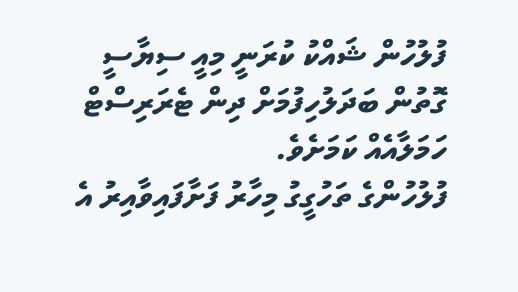ފުލުހުން ޝައްކު ކުރަނީ މިއީ ސިޔާސީ ގޮތުން ބަދަލުހިފުމަށް ދިން ޓެރަރިސްޓް ހަމަލާއެއް ކަމަށެވެ.
ފުލުހުންގެ ތަހުގީގު މިހާރު ފަށާފައިވާއިރު އެ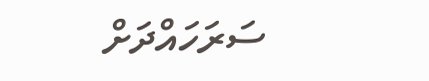ސަރަހައްދަށް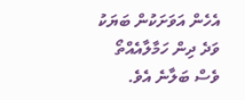އެހެން އަވަށަކުން ބަޔަކު ވަދެ ދިން ހަމާލާއެއްތޯ ވެސް ބަލާނެ އެވެ.